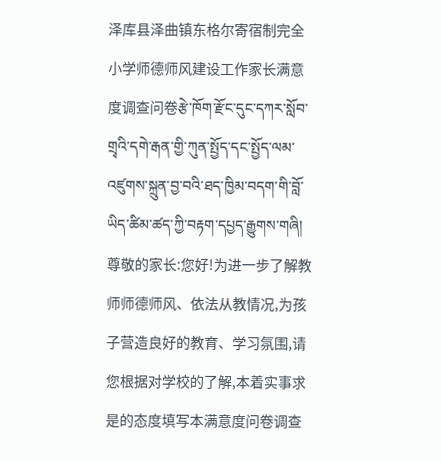泽库县泽曲镇东格尔寄宿制完全小学师德师风建设工作家长满意度调查问卷རྩེ་ཁོག་རྫོང་དུང་དཀར་སློབ་གྲྭའི་དགེ་རྒན་གྱི་ཀུན་སྤྱོད་དང་སྤྱོད་ལམ་འཛུགས་སྐྲུན་བྱ་བའི་ཐད་ཁྱིམ་བདག་གི་བློ་ཡིད་ཚིམ་ཚད་ཀྱི་བརྟག་དཔྱད་རྒྱུགས་གཞི།
尊敬的家长:您好!为进一步了解教师师德师风、依法从教情况,为孩子营造良好的教育、学习氛围,请您根据对学校的了解,本着实事求是的态度填写本满意度问卷调查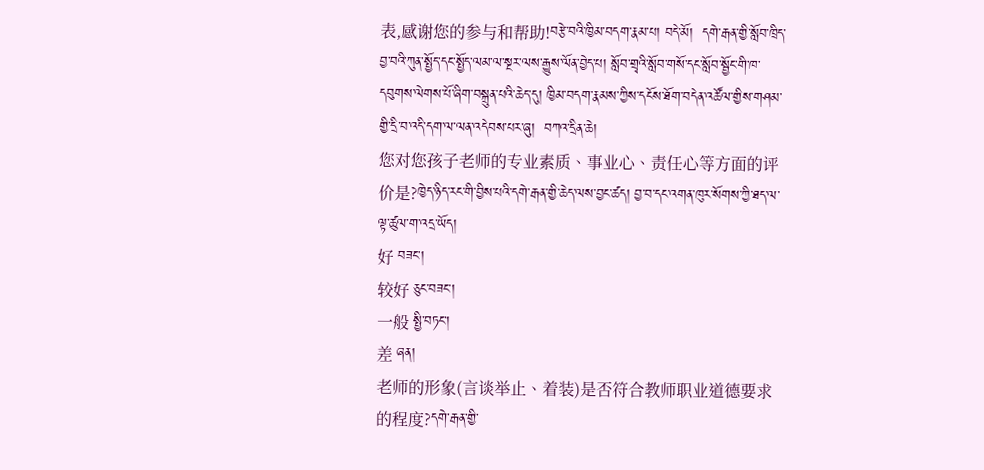表,感谢您的参与和帮助!བརྩེ་བའི་ཁྱིམ་བདག་རྣམ་པ། བདེ་མོ།  དགེ་རྒན་གྱི་སློབ་ཁྲིད་བྱ་བའི་ཀུན་སྤྱོད་དང་སྤྱོད་ལམ་ལ་སྔར་ལས་རྒྱུས་ལོན་བྱེད་པ། སློབ་གྲྭའི་སློབ་གསོ་དང་སློབ་སྦྱོང་གི་ཁ་དབུགས་ལེགས་པོ་ཞིག་བསྐྲུན་པའི་ཆེད་དུ། ཁྱིམ་བདག་རྣམས་ཀྱིས་དངོས་ཐོག་བདེན་འཚོལ་གྱིས་གཤམ་གྱི་དྲི་བ་འདི་དག་ལ་ལན་འདེབས་པར་ཞུ།  བཀའ་དྲིན་ཆེ།
您对您孩子老师的专业素质、事业心、责任心等方面的评价是?ཁྱེད་ཉིད་རང་གི་བྱིས་པའི་དགེ་རྒན་གྱི་ཆེད་ལས་བྱང་ཚད། བྱ་བ་དང་འགན་ཁུར་སོགས་ཀྱི་ཐད་ལ་ལྟ་ཚུལ་ག་འདྲ་ཡོད།
好 བཟང་།
较好 ཅུང་བཟང་།
一般 སྤྱི་བཏང་།
差 ཞན།
老师的形象(言谈举止、着装)是否符合教师职业道德要求的程度?དགེ་རྒན་གྱི་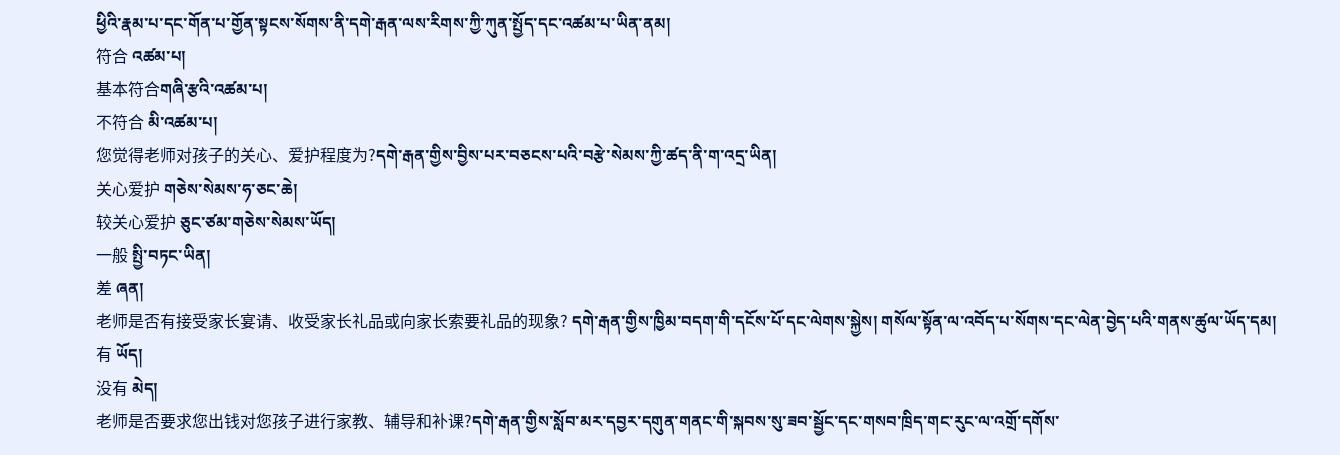ཕྱིའི་རྣམ་པ་དང་གོན་པ་གྱོན་སྟངས་སོགས་ནི་དགེ་རྒན་ལས་རིགས་ཀྱི་ཀུན་སྤྱོད་དང་འཚམ་པ་ཡིན་ནམ།
符合 འཚམ་པ།
基本符合གཞི་རྩའི་འཚམ་པ།
不符合 མི་འཚམ་པ།
您觉得老师对孩子的关心、爱护程度为?དགེ་རྒན་གྱིས་བྱིས་པར་བཅངས་པའི་བརྩེ་སེམས་ཀྱི་ཚད་ནི་ག་འདྲ་ཡིན།
关心爱护 གཅེས་སེམས་ཧ་ཅང་ཆེ།
较关心爱护 ཅུང་ཙམ་གཅེས་སེམས་ཡོད།
一般 སྤྱི་བཏང་ཡིན།
差 ཞན།
老师是否有接受家长宴请、收受家长礼品或向家长索要礼品的现象? དགེ་རྒན་གྱིས་ཁྱིམ་བདག་གི་དངོས་པོ་དང་ལེགས་སྐྱེས། གསོལ་སྟོན་ལ་འབོད་པ་སོགས་དང་ལེན་བྱེད་པའི་གནས་ཚུལ་ཡོད་དམ།
有 ཡོད།
没有 མེད།
老师是否要求您出钱对您孩子进行家教、辅导和补课?དགེ་རྒན་གྱིས་སློབ་མར་དབྱར་དགུན་གནང་གི་སྐབས་སུ་ཟབ་སྦྱོང་དང་གསབ་ཁྲིད་གང་རུང་ལ་འགྲོ་དགོས་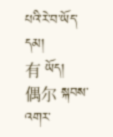པའི་རེ་བ་ཡོད་དམ།
有 ཡོད།
偶尔 སྐབས་འགར་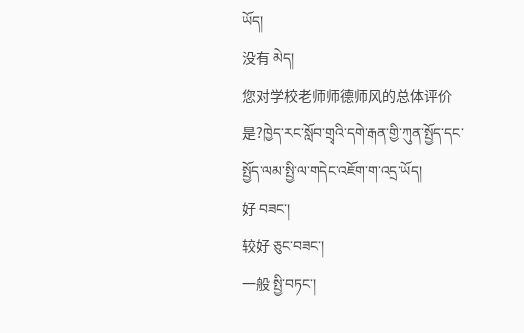ཡོད།
没有 མེད།
您对学校老师师德师风的总体评价是?ཁྱེད་རང་སློབ་གྲྭའི་དགེ་རྒན་གྱི་ཀུན་སྤྱོད་དང་སྤྱོད་ལམ་སྤྱི་ལ་གདེང་འཇོག་ག་འདྲ་ཡོད།
好 བཟང་།
较好 ཅུང་བཟང་།
一般 སྤྱི་བཏང་།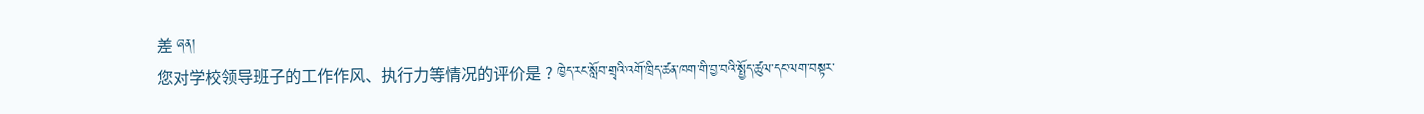差 ཞན།
您对学校领导班子的工作作风、执行力等情况的评价是 ? ཁྱེད་རང་སློབ་གྲྭའི་འགོ་ཁྲིད་ཚན་ཁག་གི་བྱ་བའི་སྤྱོད་ཚུལ་དང་ལག་བསྟར་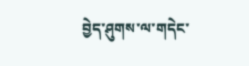བྱེད་ཤུགས་ལ་གདེང་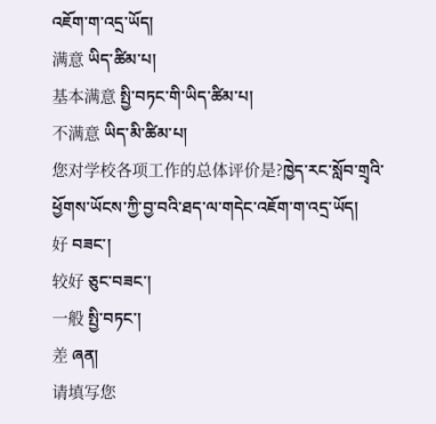འཇོག་ག་འདྲ་ཡོད།
满意 ཡིད་ཚིམ་པ།
基本满意 སྤྱི་བཏང་གི་ཡིད་ཚིམ་པ།
不满意 ཡིད་མི་ཚིམ་པ།
您对学校各项工作的总体评价是?ཁྱེད་རང་སློབ་གྲྭའི་ཕྱོགས་ཡོངས་ཀྱི་བྱ་བའི་ཐད་ལ་གདེང་འཇོག་ག་འདྲ་ཡོད།
好 བཟང་།
较好 ཅུང་བཟང་།
一般 སྤྱི་བཏང་།
差 ཞན།
请填写您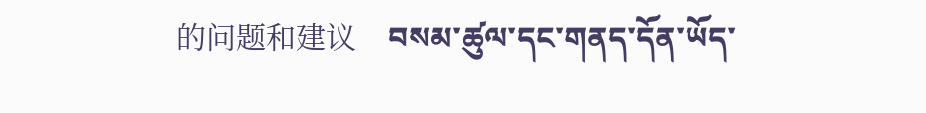的问题和建议    བསམ་ཚུལ་དང་གནད་དོན་ཡོད་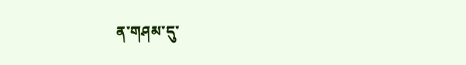ན་གཤམ་དུ་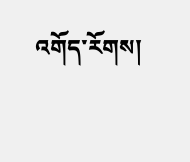འགོད་རོགས།